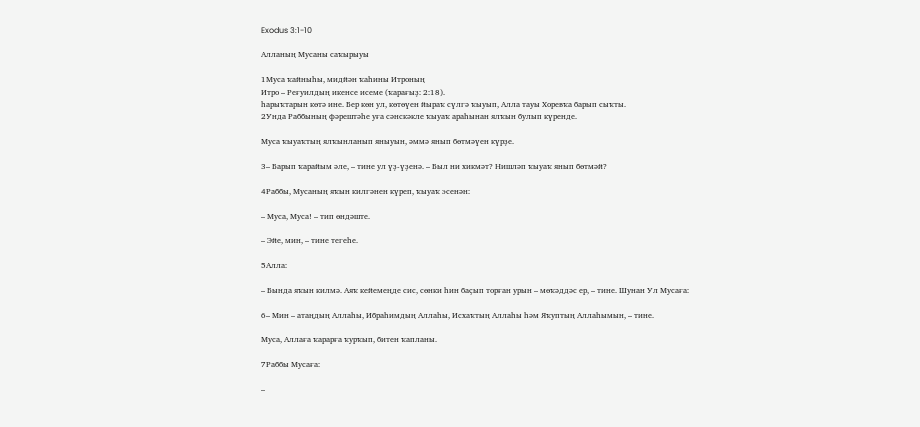Exodus 3:1-10

Алланың Мусаны саҡырыуы

1Муса ҡайныһы, мидйән ҡаһины Итроның
Итро – Реғуилдың икенсе исеме (ҡарағыҙ: 2:18).
һарыҡтарын көтә ине. Бер көн ул, көтөүен йыраҡ сүлгә ҡыуып, Алла тауы Хоревҡа барып сыҡты.
2Унда Раббының фәрештәһе уға сәнскәкле ҡыуаҡ араһынан ялҡын булып күренде.

Муса ҡыуаҡтың ялҡынланып яныуын, әммә янып бөтмәүен күрҙе.

3– Барып ҡарайым әле, – тине ул үҙ-үҙенә. – Был ни хикмәт? Нишләп ҡыуаҡ янып бөтмәй?

4Раббы, Мусаның яҡын килгәнен күреп, ҡыуаҡ эсенән:

– Муса, Муса! – тип өндәште.

– Эйе, мин, – тине тегеһе.

5Алла:

– Бында яҡын килмә. Аяҡ кейемеңде сис, сөнки һин баҫып торған урын – мөҡәддәс ер, – тине. Шунан Ул Мусаға:

6– Мин – атаңдың Аллаһы, Ибраһимдың Аллаһы, Исхаҡтың Аллаһы һәм Яҡуптың Аллаһымын, – тине.

Муса, Аллаға ҡарарға ҡурҡып, битен ҡапланы.

7Раббы Мусаға:

–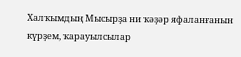Халҡымдың Мысырҙа ни ҡәҙәр яфаланғанын күрҙем, ҡарауылсылар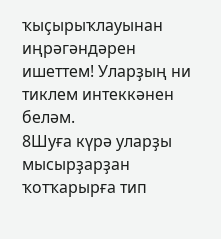ҡыҫырыҡлауынан иңрәгәндәрен ишеттем! Уларҙың ни тиклем интеккәнен беләм.
8Шуға күрә уларҙы мысырҙарҙан ҡотҡарырға тип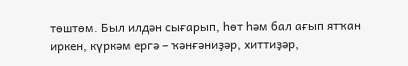төштөм. Был илдән сығарып, һөт һәм бал ағып ятҡан иркен, күркәм ергә – ҡәнғәниҙәр, хиттиҙәр,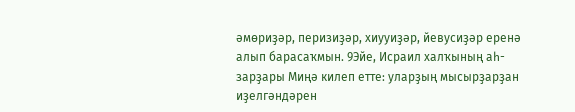әмөриҙәр, перизиҙәр, хиууиҙәр, йевусиҙәр еренә алып барасаҡмын. 9Эйе, Исраил халҡының аһ-зарҙары Миңә килеп етте: уларҙың мысырҙарҙан иҙелгәндәрен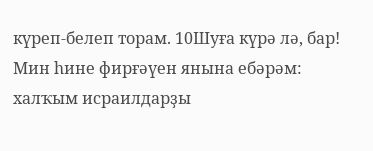күреп-белеп торам. 10Шуға күрә лә, бар! Мин һине фирғәүен янына ебәрәм: халҡым исраилдарҙы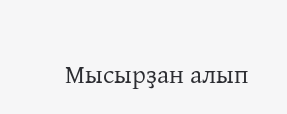Мысырҙан алып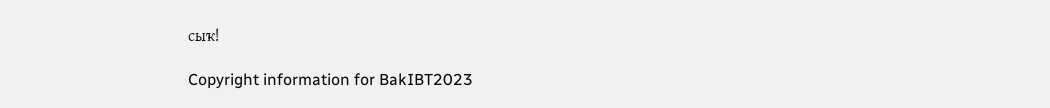сыҡ!

Copyright information for BakIBT2023